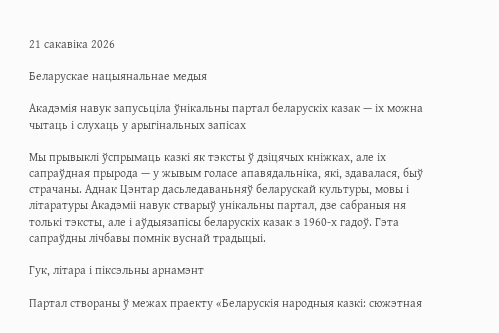21 сакавіка 2026

Беларускае нацыянальнае медыя

Акадэмія навук запусьціла ўнікальны партал беларускіх казак — іх можна чытаць і слухаць у арыгінальных запісах

Мы прывыклі ўспрымаць казкі як тэксты ў дзіцячых кніжках, але іх сапраўдная прырода — у жывым голасе апавядальніка, які, здавалася, быў страчаны. Аднак Цэнтар дасьледаваньняў беларускай культуры, мовы і літаратуры Акадэміі навук стварыў унікальны партал, дзе сабраныя ня толькі тэксты, але і аўдыязапісы беларускіх казак з 1960-х гадоў. Гэта сапраўдны лічбавы помнік вуснай традыцыі.

Гук, літара і піксэльны арнамэнт

Партал створаны ў межах праекту «Беларускія народныя казкі: сюжэтная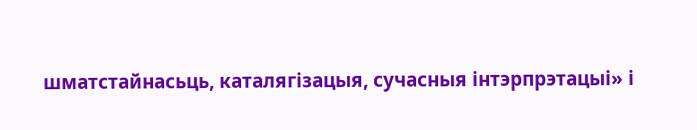шматстайнасьць, каталягізацыя, сучасныя інтэрпрэтацыі» і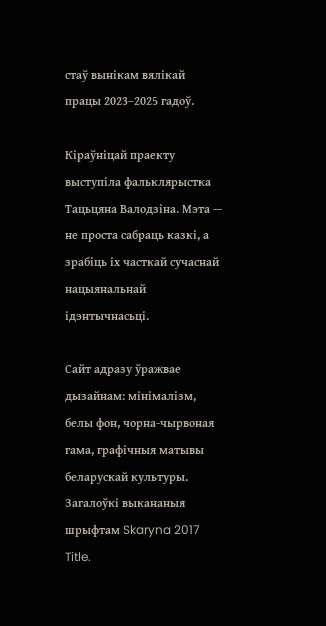стаў вынікам вялікай працы 2023–2025 гадоў.

Кіраўніцай праекту выступіла фальклярыстка Тацьцяна Валодзіна. Мэта — не проста сабраць казкі, а зрабіць іх часткай сучаснай нацыянальнай ідэнтычнасьці.

Сайт адразу ўражвае дызайнам: мінімалізм, белы фон, чорна-чырвоная гама, графічныя матывы беларускай культуры. Загалоўкі выкананыя шрыфтам Skaryna 2017 Title.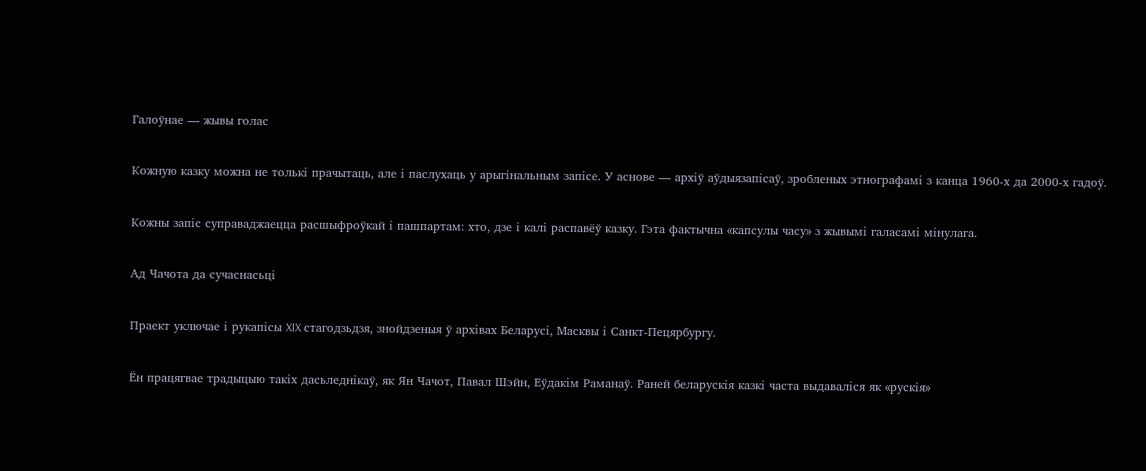Галоўнае — жывы голас

Кожную казку можна не толькі прачытаць, але і паслухаць у арыгінальным запісе. У аснове — архіў аўдыязапісаў, зробленых этнографамі з канца 1960-х да 2000-х гадоў.

Кожны запіс суправаджаецца расшыфроўкай і пашпартам: хто, дзе і калі распавёў казку. Гэта фактычна «капсулы часу» з жывымі галасамі мінулага.

Ад Чачота да сучаснасьці

Праект уключае і рукапісы XIX стагодзьдзя, знойдзеныя ў архівах Беларусі, Масквы і Санкт-Пецярбургу.

Ён працягвае традыцыю такіх дасьледнікаў, як Ян Чачот, Павал Шэйн, Еўдакім Раманаў. Раней беларускія казкі часта выдаваліся як «рускія»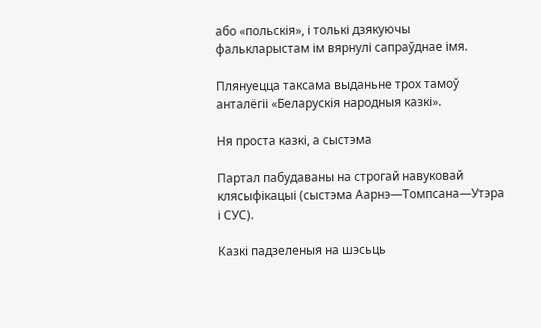або «польскія», і толькі дзякуючы фалькларыстам ім вярнулі сапраўднае імя.

Плянуецца таксама выданьне трох тамоў анталёгіі «Беларускія народныя казкі».

Ня проста казкі, а сыстэма

Партал пабудаваны на строгай навуковай клясыфікацыі (сыстэма Аарнэ—Томпсана—Утэра і СУС).

Казкі падзеленыя на шэсьць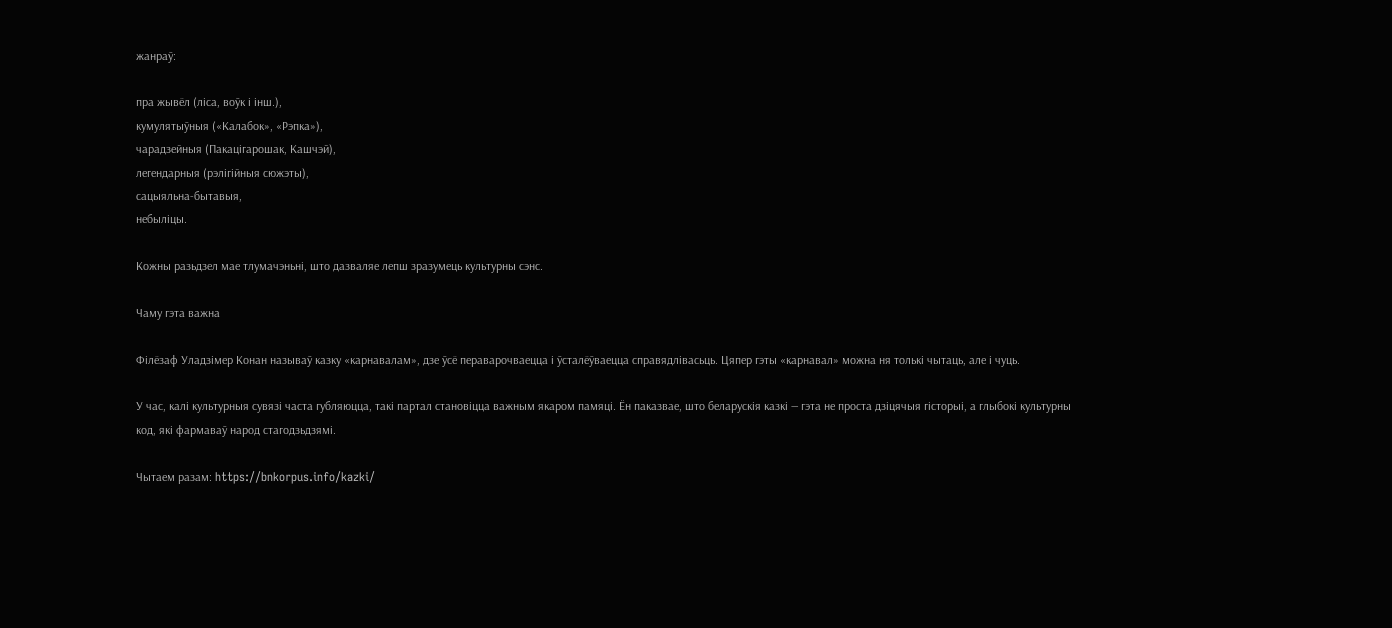жанраў:

пра жывёл (ліса, воўк і інш.),
кумулятыўныя («Калабок», «Рэпка»),
чарадзейныя (Пакацігарошак, Кашчэй),
легендарныя (рэлігійныя сюжэты),
сацыяльна-бытавыя,
небыліцы.

Кожны разьдзел мае тлумачэньні, што дазваляе лепш зразумець культурны сэнс.

Чаму гэта важна

Філёзаф Уладзімер Конан называў казку «карнавалам», дзе ўсё пераварочваецца і ўсталёўваецца справядлівасьць. Цяпер гэты «карнавал» можна ня толькі чытаць, але і чуць.

У час, калі культурныя сувязі часта губляюцца, такі партал становіцца важным якаром памяці. Ён паказвае, што беларускія казкі — гэта не проста дзіцячыя гісторыі, а глыбокі культурны код, які фармаваў народ стагодзьдзямі.

Чытаем разам: https://bnkorpus.info/kazki/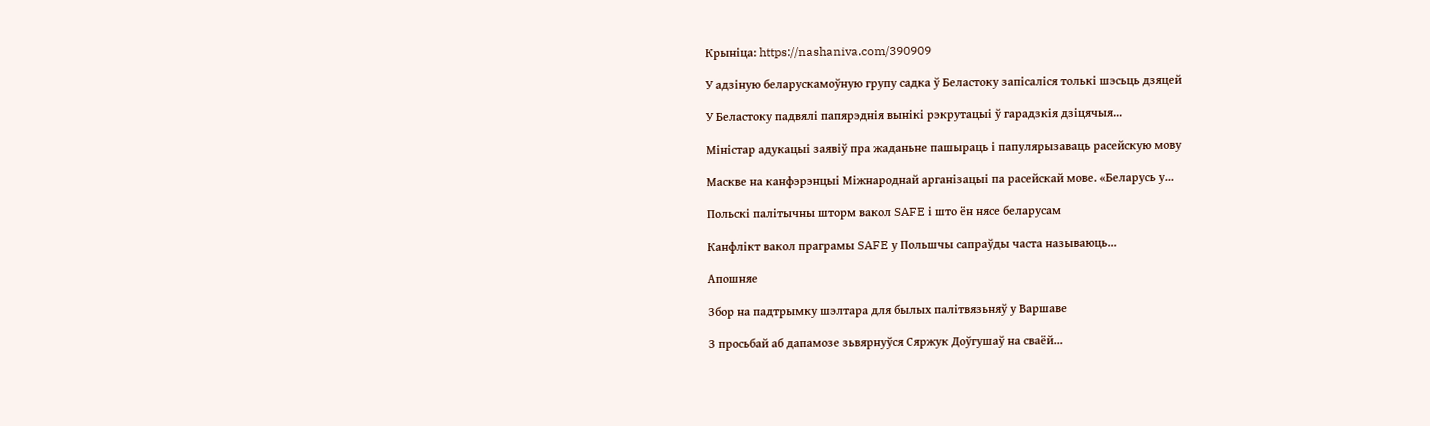Крыніца: https://nashaniva.com/390909

У адзіную беларускамоўную групу садка ў Беластоку запісаліся толькі шэсьць дзяцей

У Беластоку падвялі папярэднія вынікі рэкрутацыі ў гарадзкія дзіцячыя...

Міністар адукацыі заявіў пра жаданьне пашыраць і папулярызаваць расейскую мову

Маскве на канфэрэнцыі Міжнароднай арганізацыі па расейскай мове. «Беларусь у...

Польскі палітычны шторм вакол SAFE і што ён нясе беларусам

Канфлікт вакол праграмы SAFE у Польшчы сапраўды часта называюць...

Апошняе

Збор на падтрымку шэлтара для былых палітвязьняў у Варшаве

З просьбай аб дапамозе зьвярнуўся Сяржук Доўгушаў на сваёй...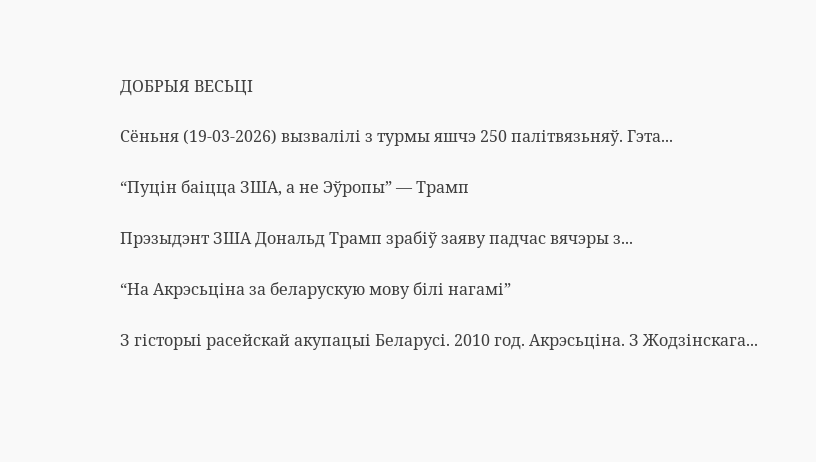ДОБРЫЯ ВЕСЬЦІ

Сёньня (19-03-2026) вызвалілі з турмы яшчэ 250 палітвязьняў. Гэта...

“Пуцін баіцца ЗША, а не Эўропы” — Трамп

Прэзыдэнт ЗША Дональд Трамп зрабіў заяву падчас вячэры з...

“На Акрэсьціна за беларускую мову білі нагамі”

З гісторыі расейскай акупацыі Беларусі. 2010 год. Акрэсьціна. З Жодзінскага...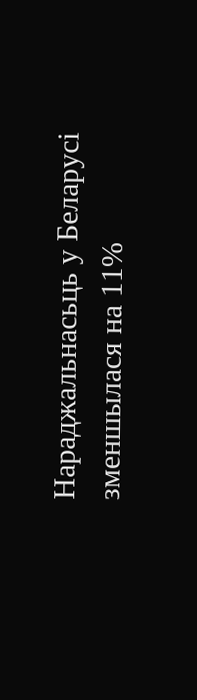Нараджальнасьць у Беларусі зменшылася на 11%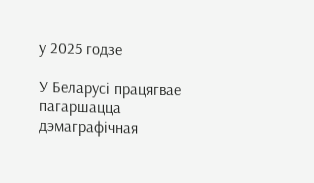у 2025 годзе

У Беларусі працягвае пагаршацца дэмаграфічная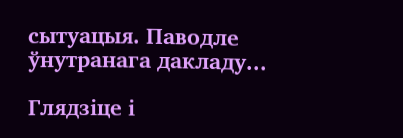сытуацыя. Паводле ўнутранага дакладу...

Глядзіце і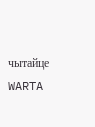чытайце WARTA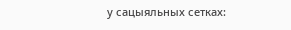у сацыяльных сетках: